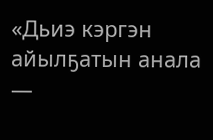«Дьиэ кэргэн айылҕатын анала —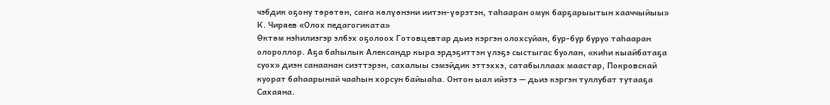чэбдик оҕону төрөтөн, саҥа көлүөнэни иитэн-үөрэтэн, таһааран омук барҕарыытын хааччыйыы»
К. Чиряев «Олох педагогиката»
Өктөм нэһилиэгэр элбэх оҕолоох Готовцевтар дьиэ кэргэн олохсуйан, бур-бур буруо таһааран олороллор. Аҕа баһылык Александр кыра эрдэҕиттэн үлэҕэ сыстыгас буолан, «киһи кыайбатаҕа суох» диэн санаанан сиэттэрэн, сахалыы сэмэйдик эттэххэ, сатабыллаах маастар, Покровскай куорат баһаарынай чааһын хорсун байыаһа. Онтон ыал ийэтэ — дьиэ кэргэн туллубат тутааҕа Сахаяна.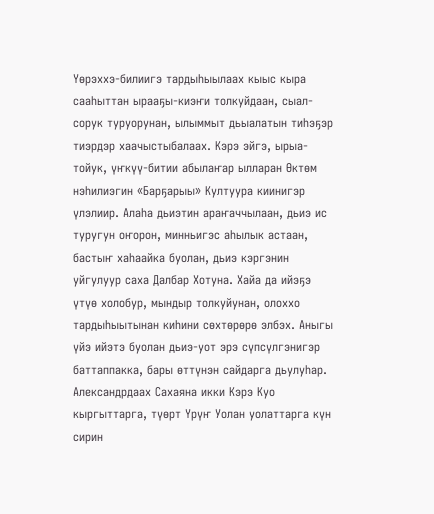Үөрэххэ-билиигэ тардыһыылаах кыыс кыра сааһыттан ырааҕы-киэҥи толкуйдаан, сыал-сорук туруорунан, ылыммыт дьыалатын тиһэҕэр тиэрдэр хаачыстыбалаах. Кэрэ эйгэ, ырыа-тойук, үҥкүү-битии абылаҥар ылларан Өктөм нэһилиэгин «Барҕарыы» Култуура киинигэр үлэлиир. Алаһа дьиэтин араҥаччылаан, дьиэ ис туругун оҥорон, минньигэс аһылык астаан, бастыҥ хаһаайка буолан, дьиэ кэргэнин уйгулуур саха Далбар Хотуна. Хайа да ийэҕэ үтүө холобур, мындыр толкуйунан, олоххо тардыһыытынан киһини сөхтөрөрө элбэх. Аныгы үйэ ийэтэ буолан дьиэ-уот эрэ сүпсүлгэнигэр баттаппакка, бары өттүнэн сайдарга дьулуһар. Александрдаах Сахаяна икки Кэрэ Куо кыргыттарга, түөрт Үрүҥ Уолан уолаттарга күн сирин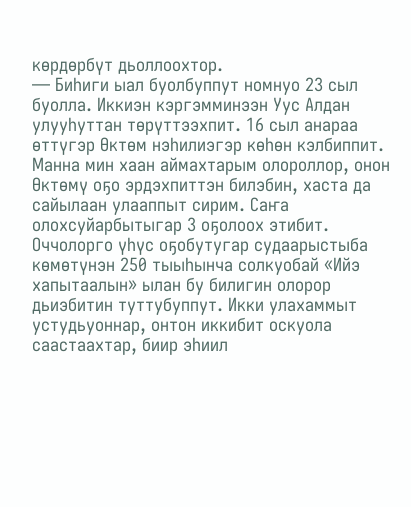көрдөрбүт дьоллоохтор.
— Биһиги ыал буолбуппут номнуо 23 сыл буолла. Иккиэн кэргэмминээн Уус Алдан улууһуттан төрүттээхпит. 16 сыл анараа өттүгэр Өктөм нэһилиэгэр көһөн кэлбиппит. Манна мин хаан аймахтарым олороллор, онон Өктөмү оҕо эрдэхпиттэн билэбин, хаста да сайылаан улааппыт сирим. Саҥа олохсуйарбытыгар 3 оҕолоох этибит. Оччолорго үһүс оҕобутугар судаарыстыба көмөтүнэн 250 тыыһынча солкуобай «Ийэ хапытаалын» ылан бу билигин олорор дьиэбитин туттубуппут. Икки улахаммыт устудьуоннар, онтон иккибит оскуола саастаахтар, биир эһиил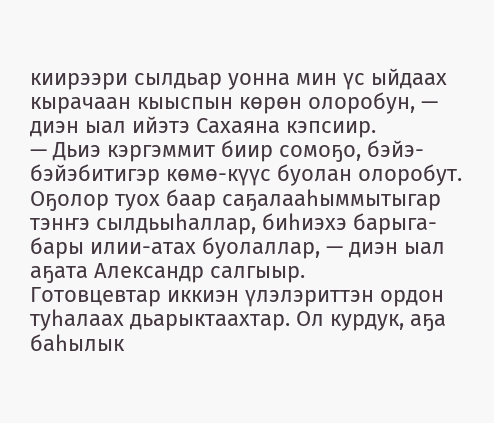киирээри сылдьар уонна мин үс ыйдаах кырачаан кыыспын көрөн олоробун, — диэн ыал ийэтэ Сахаяна кэпсиир.
— Дьиэ кэргэммит биир сомоҕо, бэйэ-бэйэбитигэр көмө-күүс буолан олоробут. Оҕолор туох баар саҕалааһыммытыгар тэнҥэ сылдьыһаллар, биһиэхэ барыга-бары илии-атах буолаллар, — диэн ыал аҕата Александр салгыыр.
Готовцевтар иккиэн үлэлэриттэн ордон туһалаах дьарыктаахтар. Ол курдук, аҕа баһылык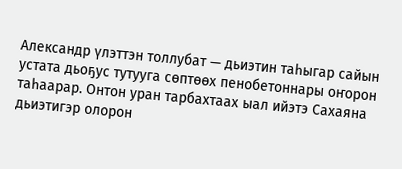Александр үлэттэн толлубат — дьиэтин таһыгар сайын устата дьоҕус тутууга сөптөөх пенобетоннары оҥорон таһаарар. Онтон уран тарбахтаах ыал ийэтэ Сахаяна дьиэтигэр олорон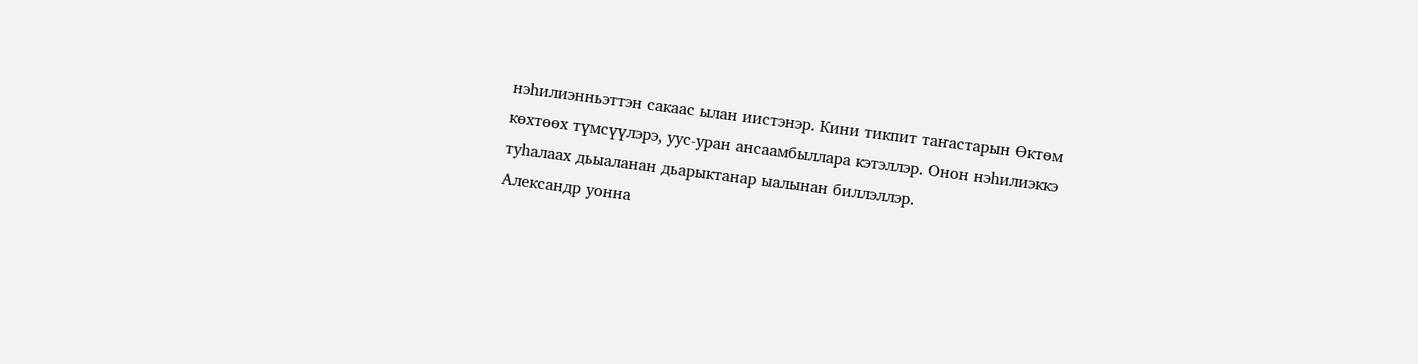нэһилиэнньэттэн сакаас ылан иистэнэр. Кини тикпит таҥастарын Өктөм көхтөөх түмсүүлэрэ, уус-уран ансаамбыллара кэтэллэр. Онон нэһилиэккэ туһалаах дьыаланан дьарыктанар ыалынан биллэллэр.
Александр уонна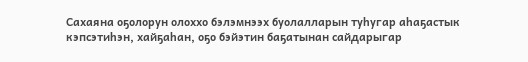Сахаяна оҕолорун олоххо бэлэмнээх буолалларын туһугар аһаҕастык кэпсэтиһэн, хайҕаһан, оҕо бэйэтин баҕатынан сайдарыгар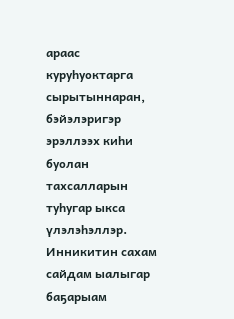араас куруһуоктарга сырытыннаран, бэйэлэригэр эрэллээх киһи буолан тахсалларын туһугар ыкса үлэлэһэллэр.
Инникитин сахам сайдам ыалыгар баҕарыам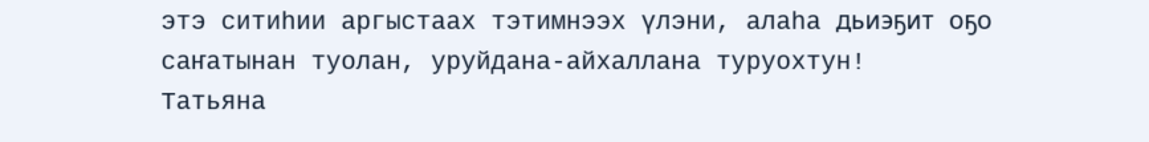этэ ситиһии аргыстаах тэтимнээх үлэни, алаһа дьиэҕит оҕо саҥатынан туолан, уруйдана-айхаллана туруохтун!
Татьяна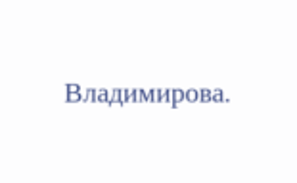Владимирова.